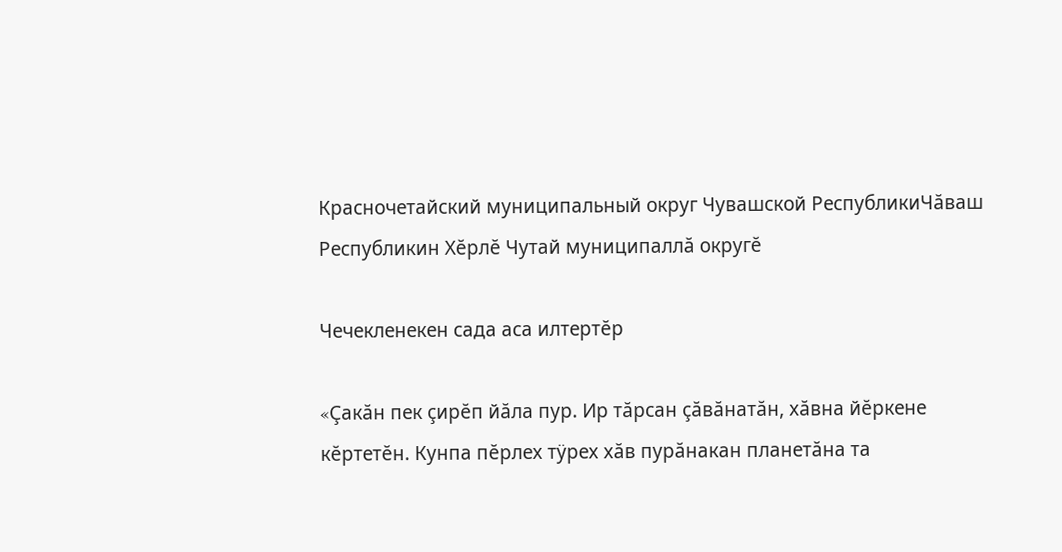Красночетайский муниципальный округ Чувашской РеспубликиЧăваш Республикин Хĕрлĕ Чутай муниципаллă округĕ

Чечекленекен сада аса илтертĕр

«Çакăн пек çирĕп йăла пур. Ир тăрсан çăвăнатăн, хăвна йĕркене кĕртетĕн. Кунпа пĕрлех тÿрех хăв пурăнакан планетăна та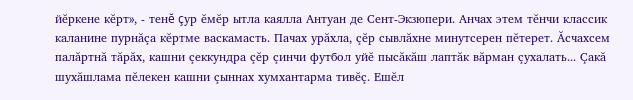йĕркене кĕрт», - тенĕ çур ĕмĕр ытла каялла Антуан де Сент-Экзюпери. Анчах этем тĕнчи классик каланине пурнăçа кĕртме васкамасть. Пачах урăхла, çĕр сывлăхне минутсерен пĕтерет. Ăсчахсем палăртнă тăрăх, кашни çеккундра çĕр çинчи футбол уйĕ пысăкăш лаптăк вăрман çухалать... Çакă шухăшлама пĕлекен кашни çыннах хумхантарма тивĕç. Ешĕл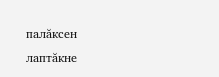палăксен лаптăкне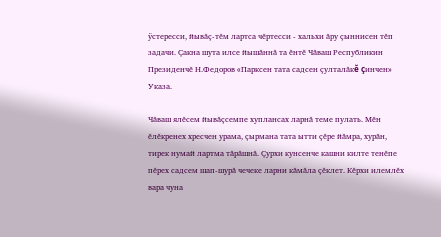ÿстересси, йывăç-тĕм лартса чĕртесси - хальхи ăру çыннисен тĕп задачи. Çакна шута илсе йышăннă та ĕнтĕ Чăваш Республикин Президенчĕ Н.Федоров «Парксен тата садсен çулталăкĕ çинчен» Указа.

Чăваш ялĕсем йывăçсемпе хуплансах ларнă теме пулать. Мĕн ĕлĕкренех хресчен урама, çырмана тата ытти çĕре йăмра, хурăн, тирек нумай лартма тăрăшнă. Çурхи кунсенче кашни килте тенĕпе пĕрех садсем шап-шурă чечеке ларни кăмăла çĕклет. Кĕрхи илемлĕх вара чуна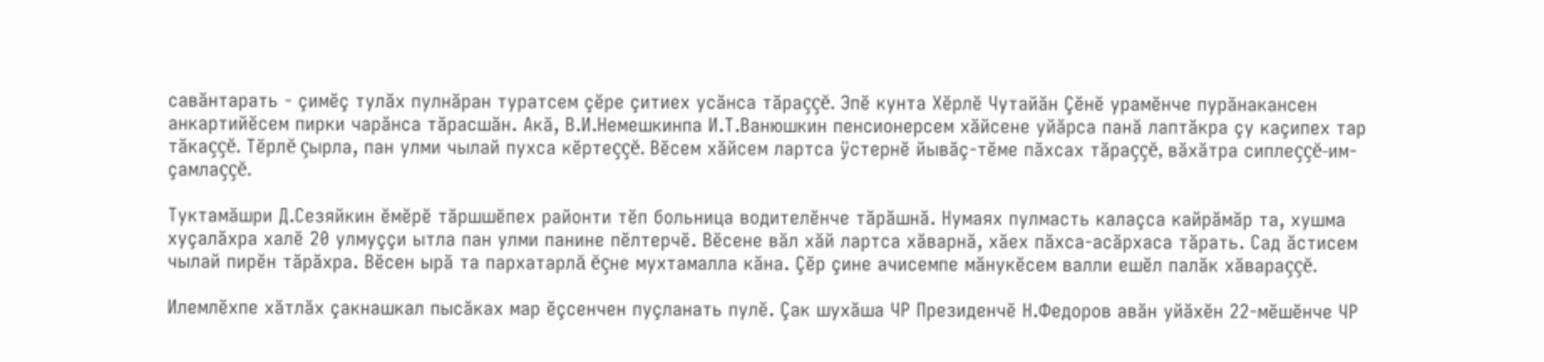савăнтарать - çимĕç тулăх пулнăран туратсем çĕре çитиех усăнса тăраççĕ. Эпĕ кунта Хĕрлĕ Чутайăн Çĕнĕ урамĕнче пурăнакансен анкартийĕсем пирки чарăнса тăрасшăн. Акă, В.И.Немешкинпа И.Т.Ванюшкин пенсионерсем хăйсене уйăрса панă лаптăкра çу каçипех тар тăкаççĕ. Тĕрлĕ çырла, пан улми чылай пухса кĕртеççĕ. Вĕсем хăйсем лартса ÿстернĕ йывăç-тĕме пăхсах тăраççĕ, вăхăтра сиплеççĕ-им-çамлаççĕ.

Туктамăшри Д.Сезяйкин ĕмĕрĕ тăршшĕпех районти тĕп больница водителĕнче тăрăшнă. Нумаях пулмасть калаçса кайрăмăр та, хушма хуçалăхра халĕ 20 улмуççи ытла пан улми панине пĕлтерчĕ. Вĕсене вăл хăй лартса хăварнă, хăех пăхса-асăрхаса тăрать. Сад ăстисем чылай пирĕн тăрăхра. Вĕсен ырă та пархатарлă ĕçне мухтамалла кăна. Çĕр çине ачисемпе мăнукĕсем валли ешĕл палăк хăвараççĕ.

Илемлĕхпе хăтлăх çакнашкал пысăках мар ĕçсенчен пуçланать пулĕ. Çак шухăша ЧР Президенчĕ Н.Федоров авăн уйăхĕн 22-мĕшĕнче ЧР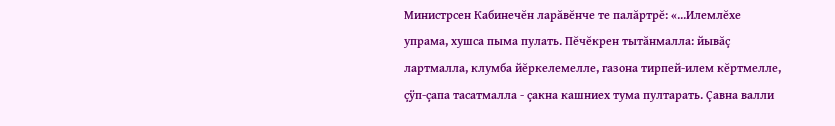Министрсен Кабинечĕн ларăвĕнче те палăртрĕ: «...Илемлĕхе упрама, хушса пыма пулать. Пĕчĕкрен тытăнмалла: йывăç лартмалла, клумба йĕркелемелле, газона тирпей-илем кĕртмелле, çÿп-çапа тасатмалла - çакна кашниех тума пултарать. Çавна валли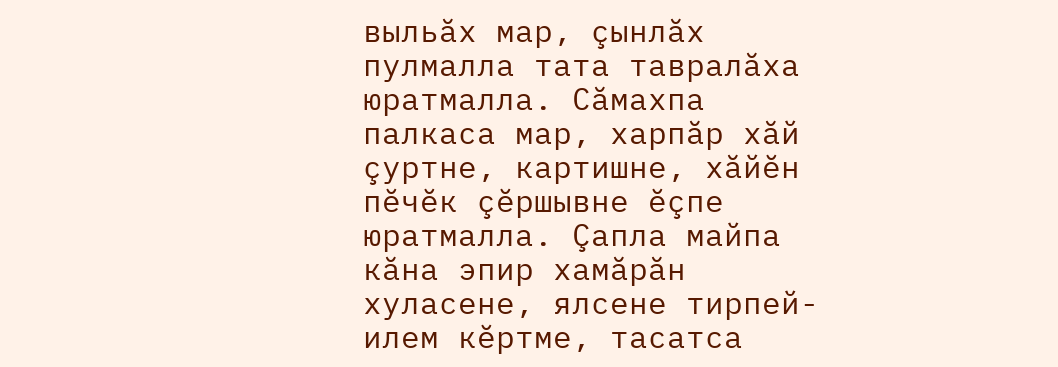выльăх мар, çынлăх пулмалла тата тавралăха юратмалла. Сăмахпа  палкаса мар, харпăр хăй çуртне, картишне, хăйĕн пĕчĕк çĕршывне ĕçпе юратмалла. Çапла майпа кăна эпир хамăрăн хуласене, ялсене тирпей-илем кĕртме, тасатса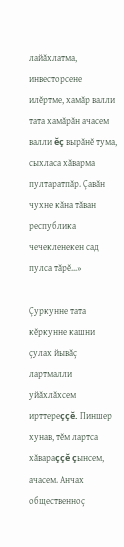лайăхлатма, инвесторсене илĕртме, хамăр валли тата хамăрăн ачасем валли ĕç вырăнĕ тума, сыхласа хăварма пултаратпăр. Çавăн чухне кăна тăван республика чечекленекен сад пулса тăрĕ...»

Çуркунне тата кĕркунне кашни çулах йывăç лартмалли уйăхлăхсем ирттереççĕ. Пиншер хунав, тĕм лартса хăвараççĕ çынсем, ачасем. Анчах общественноç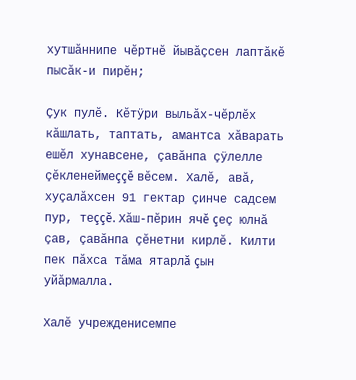хутшăннипе чĕртнĕ йывăçсен лаптăкĕ пысăк-и пирĕн;

Çук пулĕ. Кĕтÿри выльăх-чĕрлĕх кăшлать, таптать, амантса хăварать ешĕл хунавсене, çавăнпа çÿлелле çĕкленеймеççĕ вĕсем. Халĕ, авă, хуçалăхсен 91 гектар çинче садсем пур, теççĕ. Хăш-пĕрин ячĕ çеç юлнă çав, çавăнпа çĕнетни кирлĕ. Килти пек пăхса тăма ятарлă çын уйăрмалла.

Халĕ учрежденисемпе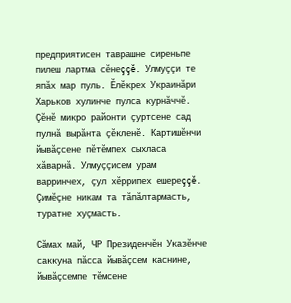предприятисен таврашне сиреньпе пилеш лартма сĕнеççĕ. Улмуççи те япăх мар пуль. Ĕлĕкрех Украинăри Харьков хулинче пулса курнăччĕ. Çĕнĕ микро районти çуртсене сад пулнă вырăнта çĕкленĕ. Картишĕнчи йывăçсене пĕтĕмпех сыхласа хăварнă. Улмуççисем урам варринчех, çул хĕррипех ешереççĕ. Çимĕçне никам та тăпăлтармасть, туратне хуçмасть.

Сăмах май, ЧР Президенчĕн Указĕнче саккуна пăсса йывăçсем каснине, йывăçсемпе тĕмсене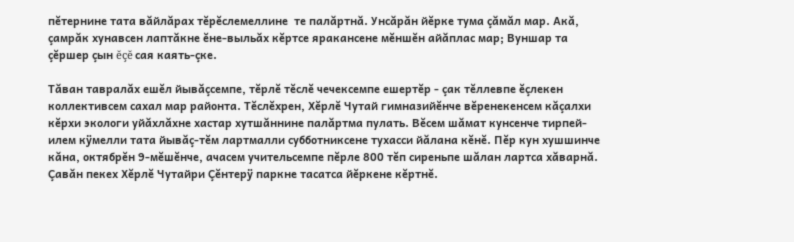пĕтернине тата вăйлăрах тĕрĕслемеллине  те палăртнă. Унсăрăн йĕрке тума çăмăл мар. Акă, çамрăк хунавсен лаптăкне ĕне-выльăх кĕртсе яракансене мĕншĕн айăплас мар; Вуншар та çĕршер çын ĕçĕ сая каять-çке.

Тăван тавралăх ешĕл йывăçсемпе, тĕрлĕ тĕслĕ чечексемпе ешертĕр - çак тĕллевпе ĕçлекен коллективсем сахал мар районта. Тĕслĕхрен, Хĕрлĕ Чутай гимназийĕнче вĕренекенсем кăçалхи кĕрхи экологи уйăхлăхне хастар хутшăннине палăртма пулать. Вĕсем шăмат кунсенче тирпей-илем кÿмелли тата йывăç-тĕм лартмалли субботниксене тухасси йăлана кĕнĕ. Пĕр кун хушшинче кăна, октябрĕн 9-мĕшĕнче, ачасем учительсемпе пĕрле 800 тĕп сиреньпе шăлан лартса хăварнă. Çавăн пекех Хĕрлĕ Чутайри Çĕнтерÿ паркне тасатса йĕркене кĕртнĕ.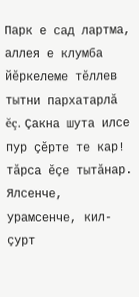Парк е сад лартма, аллея е клумба йĕркелеме тĕллев тытни пархатарлă ĕç. Çакна шута илсе пур çĕрте те кар! тăрса ĕçе тытăнар. Ялсенче, урамсенче, кил-çурт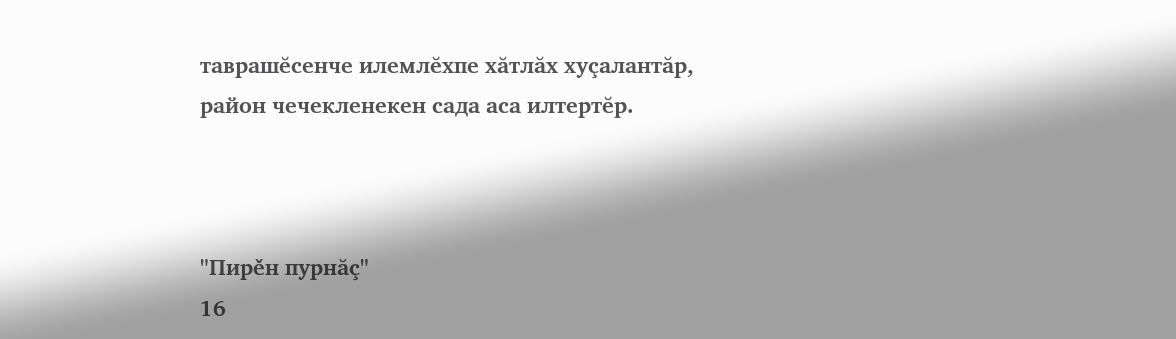таврашĕсенче илемлĕхпе хăтлăх хуçалантăр, район чечекленекен сада аса илтертĕр.



"Пирěн пурнăç"
16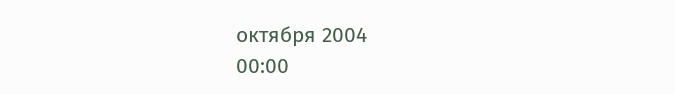октября 2004
00:00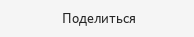Поделиться